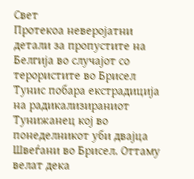Свет
Протекоа неверојатни детали за пропустите на Белгија во случајот со терористите во Брисел
Тунис побара екстрадиција на радикализираниот Тунижанец кој во понеделникот уби двајца Швеѓани во Брисел. Оттаму велат дека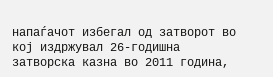напаѓачот избегал од затворот во кој издржувал 26-годишна затворска казна во 2011 година,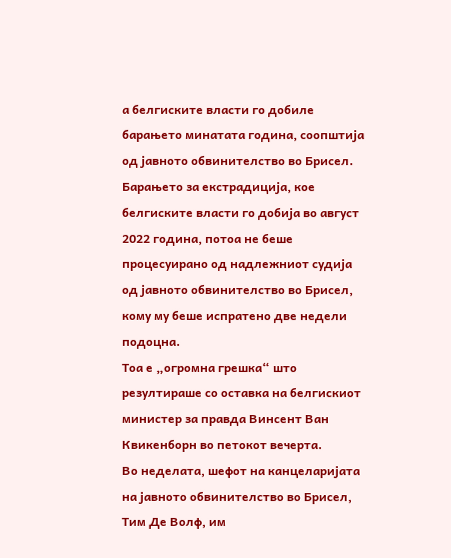а белгиските власти го добиле барањето минатата година, соопштија од јавното обвинителство во Брисел.
Барањето за екстрадиција, кое белгиските власти го добија во август 2022 година, потоа не беше процесуирано од надлежниот судија од јавното обвинителство во Брисел, кому му беше испратено две недели подоцна.
Тоа е „огромна грешка“ што резултираше со оставка на белгискиот министер за правда Винсент Ван Квикенборн во петокот вечерта.
Во неделата, шефот на канцеларијата на јавното обвинителство во Брисел, Тим Де Волф, им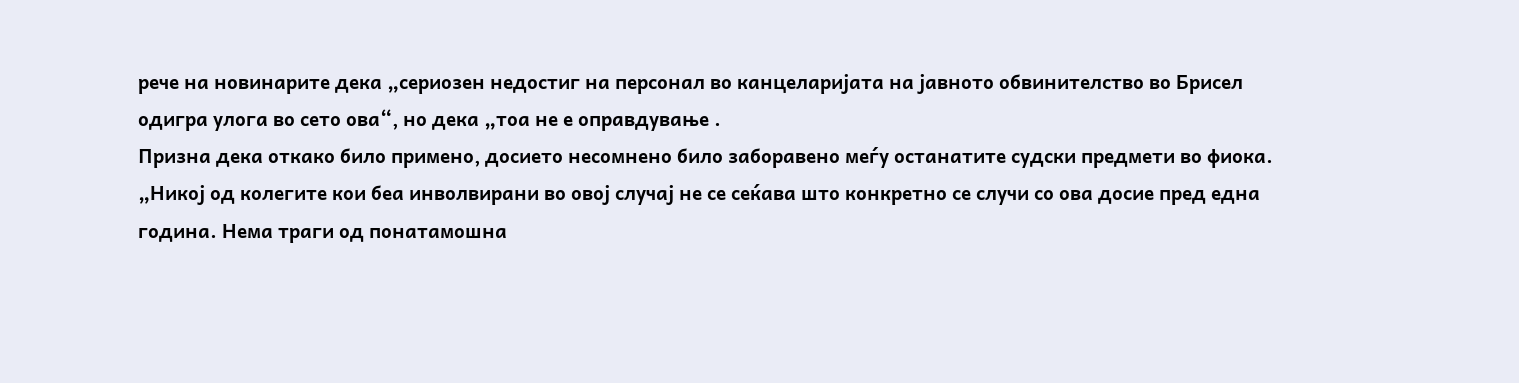рече на новинарите дека „сериозен недостиг на персонал во канцеларијата на јавното обвинителство во Брисел одигра улога во сето ова“, но дека „тоа не е оправдување .
Призна дека откако било примено, досието несомнено било заборавено меѓу останатите судски предмети во фиока.
„Никој од колегите кои беа инволвирани во овој случај не се сеќава што конкретно се случи со ова досие пред една година. Нема траги од понатамошна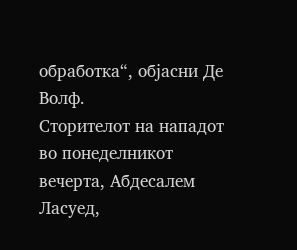обработка“, објасни Де Волф.
Сторителот на нападот во понеделникот вечерта, Абдесалем Ласуед,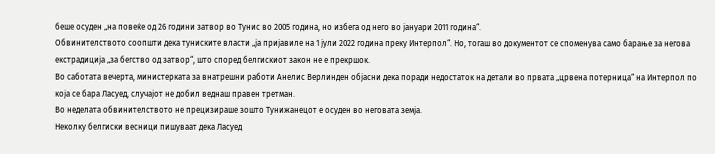беше осуден „на повеќе од 26 години затвор во Тунис во 2005 година, но избега од него во јануари 2011 година“.
Обвинителството соопшти дека туниските власти „ја пријавиле на 1 јули 2022 година преку Интерпол“. Но, тогаш во документот се споменува само барање за негова екстрадиција „за бегство од затвор“, што според белгискиот закон не е прекршок.
Во саботата вечерта, министерката за внатрешни работи Анелис Верлинден објасни дека поради недостаток на детали во првата „црвена потерница“ на Интерпол по која се бара Ласуед, случајот не добил веднаш правен третман.
Во неделата обвинителството не прецизираше зошто Тунижанецот е осуден во неговата земја.
Неколку белгиски весници пишуваат дека Ласуед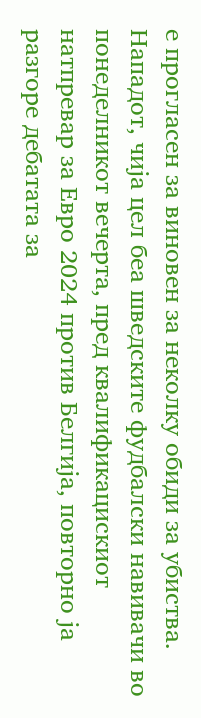е прогласен за виновен за неколку обиди за убиства.
Нападот, чија цел беа шведските фудбалски навивачи во понеделникот вечерта, пред квалификацискиот натпревар за Евро 2024 против Белгија, повторно ја разгоре дебатата за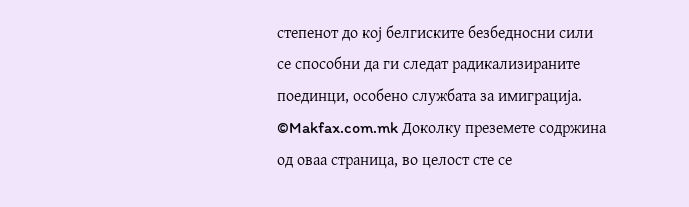степенот до кој белгиските безбедносни сили се способни да ги следат радикализираните поединци, особено службата за имиграција.
©Makfax.com.mk Доколку преземете содржина од оваа страница, во целост сте се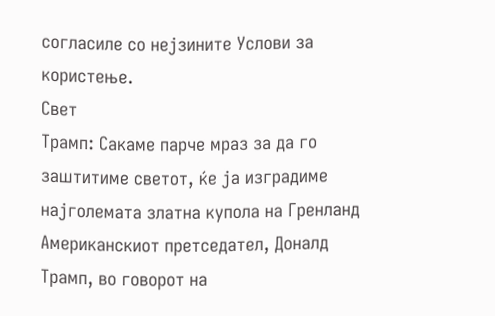согласиле со нејзините Услови за користење.
Свет
Трамп: Сакаме парче мраз за да го заштитиме светот, ќе ја изградиме најголемата златна купола на Гренланд
Американскиот претседател, Доналд Трамп, во говорот на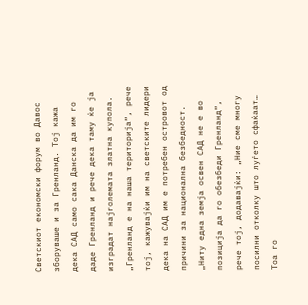Светскиот економски форум во Давос зборуваше и за Гренланд. Тој кажа дека САД само сака Данска да им го даде Гренланд и рече дека таму ќе ја изградат најголемата златна купола.
„Гренланд е на наша територија“, рече тој, кажувајќи им на светските лидери дека на САД им е потребен островот од причини за национална безбедност.
„Ниту една земја освен САД не е во позиција да го обезбеди Гренланд“, рече тој, додавајќи: „Ние сме многу посилни отколку што луѓето сфаќаат… Тоа го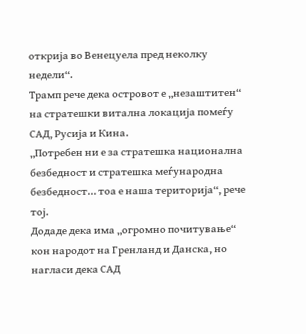открија во Венецуела пред неколку недели“.
Трамп рече дека островот е „незаштитен“ на стратешки витална локација помеѓу САД, Русија и Кина.
„Потребен ни е за стратешка национална безбедност и стратешка меѓународна безбедност… тоа е наша територија“, рече тој.
Додаде дека има „огромно почитување“ кон народот на Гренланд и Данска, но нагласи дека САД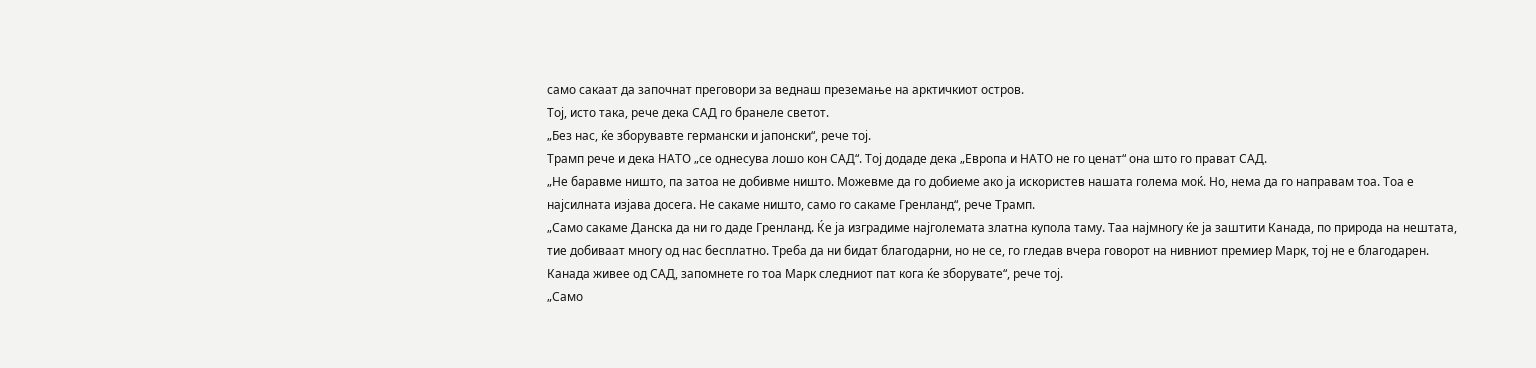само сакаат да започнат преговори за веднаш преземање на арктичкиот остров.
Тој, исто така, рече дека САД го бранеле светот.
„Без нас, ќе зборувавте германски и јапонски“, рече тој.
Трамп рече и дека НАТО „се однесува лошо кон САД“. Тој додаде дека „Европа и НАТО не го ценат“ она што го прават САД.
„Не баравме ништо, па затоа не добивме ништо. Можевме да го добиеме ако ја искористев нашата голема моќ. Но, нема да го направам тоа. Тоа е најсилната изјава досега. Не сакаме ништо, само го сакаме Гренланд“, рече Трамп.
„Само сакаме Данска да ни го даде Гренланд. Ќе ја изградиме најголемата златна купола таму. Таа најмногу ќе ја заштити Канада, по природа на нештата, тие добиваат многу од нас бесплатно. Треба да ни бидат благодарни, но не се, го гледав вчера говорот на нивниот премиер Марк, тој не е благодарен. Канада живее од САД, запомнете го тоа Марк следниот пат кога ќе зборувате“, рече тој.
„Само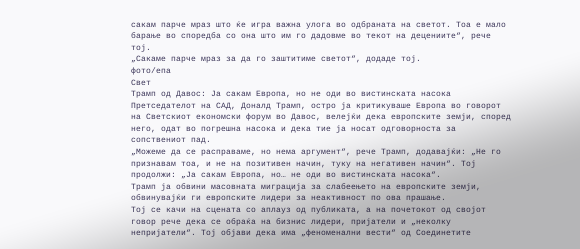сакам парче мраз што ќе игра важна улога во одбраната на светот. Тоа е мало барање во споредба со она што им го дадовме во текот на децениите“, рече тој.
„Сакаме парче мраз за да го заштитиме светот“, додаде тој.
фото/епа
Свет
Трамп од Давос: Ја сакам Европа, но не оди во вистинската насока
Претседателот на САД, Доналд Трамп, остро ја критикуваше Европа во говорот на Светскиот економски форум во Давос, велејќи дека европските земји, според него, одат во погрешна насока и дека тие ја носат одговорноста за сопствениот пад.
„Можеме да се расправаме, но нема аргумент“, рече Трамп, додавајќи: „Не го признавам тоа, и не на позитивен начин, туку на негативен начин“. Тој продолжи: „Ја сакам Европа, но… не оди во вистинската насока“.
Трамп ја обвини масовната миграција за слабеењето на европските земји, обвинувајќи ги европските лидери за неактивност по ова прашање.
Тој се качи на сцената со аплауз од публиката, а на почетокот од својот говор рече дека се обраќа на бизнис лидери, пријатели и „неколку непријатели“. Тој објави дека има „феноменални вести“ од Соединетите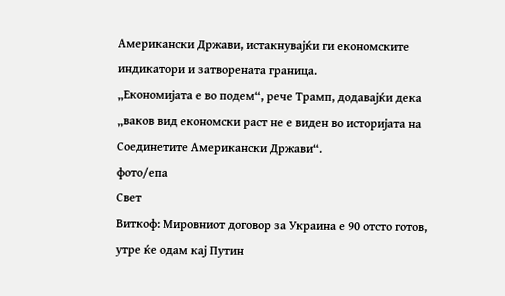Американски Држави, истакнувајќи ги економските индикатори и затворената граница.
„Економијата е во подем“, рече Трамп, додавајќи дека „ваков вид економски раст не е виден во историјата на Соединетите Американски Држави“.
фото/епа
Свет
Виткоф: Мировниот договор за Украина е 90 отсто готов, утре ќе одам кај Путин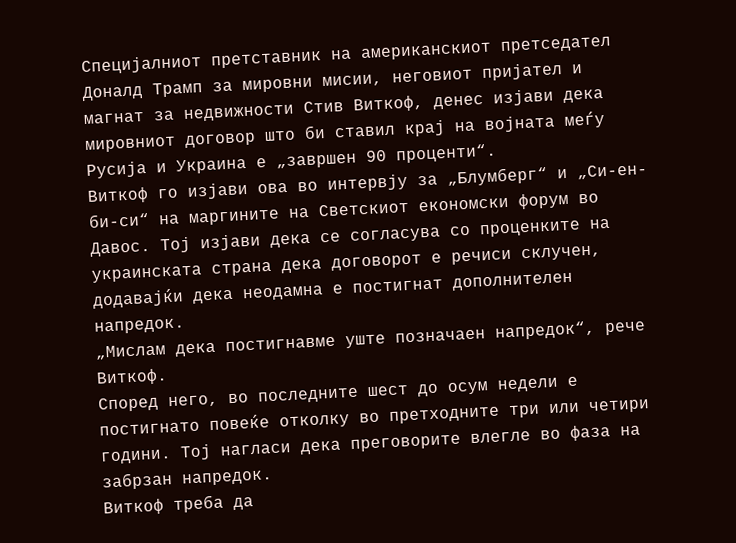Специјалниот претставник на американскиот претседател Доналд Трамп за мировни мисии, неговиот пријател и магнат за недвижности Стив Виткоф, денес изјави дека мировниот договор што би ставил крај на војната меѓу Русија и Украина е „завршен 90 проценти“.
Виткоф го изјави ова во интервју за „Блумберг“ и „Си-ен-би-си“ на маргините на Светскиот економски форум во Давос. Тој изјави дека се согласува со проценките на украинската страна дека договорот е речиси склучен, додавајќи дека неодамна е постигнат дополнителен напредок.
„Мислам дека постигнавме уште позначаен напредок“, рече Виткоф.
Според него, во последните шест до осум недели е постигнато повеќе отколку во претходните три или четири години. Тој нагласи дека преговорите влегле во фаза на забрзан напредок.
Виткоф треба да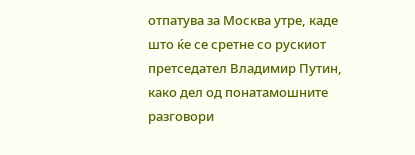отпатува за Москва утре, каде што ќе се сретне со рускиот претседател Владимир Путин, како дел од понатамошните разговори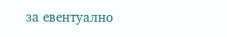за евентуално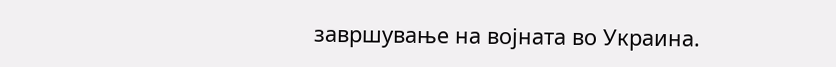завршување на војната во Украина.